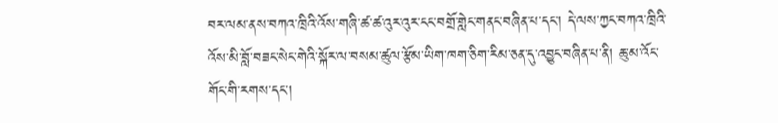བར་ལམ་ནས་བཀའ་ཁྲིའི་འོས་གཞི་ཚ་ཚ་འུར་འུར་ངང་བགྲོ་གླེང་གནང་བཞིན་པ་དང་། དེ་ལས་ཀྱང་བཀའ་ཁྲིའི་འོས་མི་བློ་བཟང་སེང་གེའི་སྐོར་ལ་བསམ་ཚུལ་རྩོམ་ཡིག་ཁག་ཅིག་རིམ་ཅན་དུ་འབྱུང་བཞིན་པ་ནི། ཆུ་མ་འོང་གོང་གི་རགས་དང་།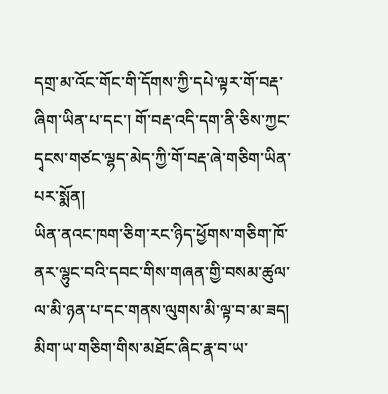དགྲ་མ་འོང་གོང་གི་དོགས་ཀྱི་དཔེ་ལྟར་གོ་བརྡ་ཞིག་ཡིན་པ་དང་། གོ་བརྡ་འདི་དག་ནི་ཅིས་ཀྱང་དྭངས་གཙང་ལྷད་མེད་ཀྱི་གོ་བརྡ་ཞེ་གཅིག་ཡིན་པར་སྨོན།
ཡིན་ནའང་ཁག་ཅིག་རང་ཉིད་ཕྱོགས་གཅིག་ཁོ་ནར་ལྷུང་བའི་དབང་གིས་གཞན་གྱི་བསམ་ཚུལ་ལ་མི་ཉན་པ་དང་གནས་ལུགས་མི་ལྟ་བ་མ་ཟད། མིག་ཡ་གཅིག་གིས་མཐོང་ཞིང་རྣ་བ་ཡ་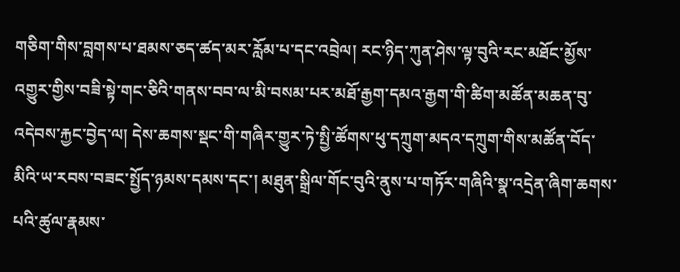གཅིག་གིས་བླགས་པ་ཐམས་ཅད་ཚད་མར་རློམ་པ་དང་འབྲེལ། རང་ཉིད་ཀུན་ཤེས་ལྟ་བུའི་རང་མཐོང་མྱོས་འགྱུར་གྱིས་བཟི་སྟེ་གང་ཅིའི་གནས་བབ་ལ་མི་བསམ་པར་མཐོ་རྒྱག་དམའ་རྒྱག་གི་ཚིག་མཚོན་མཆན་བུ་འདེབས་རྐྱང་བྱེད་ལ། དེས་ཆགས་སྡང་གི་གཞིར་གྱུར་ཏེ་སྤྱི་ཚོགས་ཕུ་དཀྲུག་མདའ་དཀྲུག་གིས་མཚོན་བོད་མིའི་ཡ་རབས་བཟང་སྤྱོད་ཉམས་དམས་དང་། མཐུན་སྒྲིལ་གོང་བུའི་ནུས་པ་གཏོར་གཞིའི་སྣ་འདྲེན་ཞིག་ཆགས་པའི་ཚུལ་རྣམས་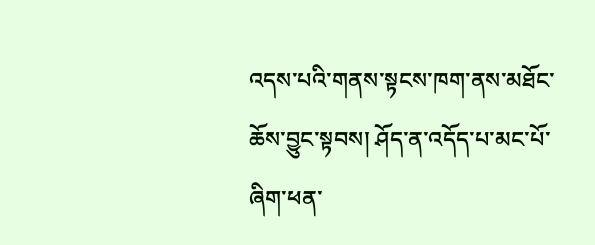འདས་པའི་གནས་སྟངས་ཁག་ནས་མཐོང་ཆོས་བྱུང་སྟབས། ཤོད་ན་འདོད་པ་མང་པོ་ཞིག་ཕན་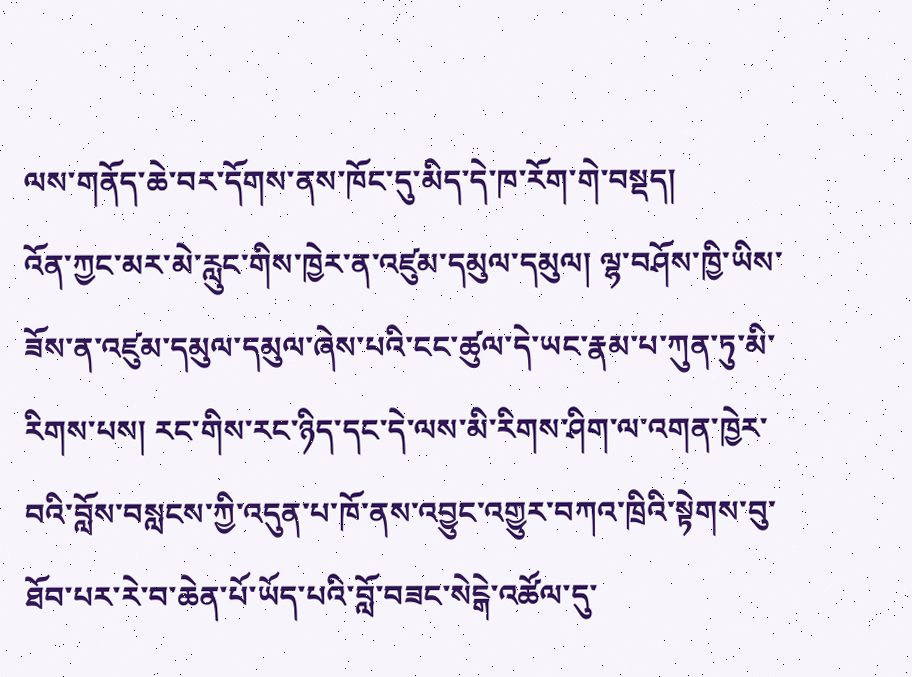ལས་གནོད་ཆེ་བར་དོགས་ནས་ཁོང་དུ་མིད་དེ་ཁ་རོག་གེ་བསྡད།
འོན་ཀྱང་མར་མེ་རླུང་གིས་ཁྱེར་ན་འཛུམ་དམུལ་དམུལ། ལྷ་བཤོས་ཁྱི་ཡིས་ཟོས་ན་འཛུམ་དམུལ་དམུལ་ཞེས་པའི་ངང་ཚུལ་དེ་ཡང་རྣམ་པ་ཀུན་ཏུ་མི་རིགས་པས། རང་གིས་རང་ཉིད་དང་དེ་ལས་མི་རིགས་ཤིག་ལ་འགན་ཁྱེར་བའི་བློས་བསླངས་ཀྱི་འདུན་པ་ཁོ་ནས་འབྱུང་འགྱུར་བཀའ་ཁྲིའི་སྟེགས་བུ་ཐོབ་པར་རེ་བ་ཆེན་པོ་ཡོད་པའི་བློ་བཟང་སེངྒེ་འཚོལ་དུ་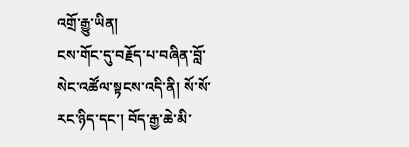འགྲོ་རྒྱུ་ཡིན།
ངས་གོང་དུ་བརྗོད་པ་བཞིན་བློ་སེང་འཚོལ་སྟངས་འདི་ནི། སོ་སོ་རང་ཉིད་དང་། བོད་རྒྱ་ཆེ་མི་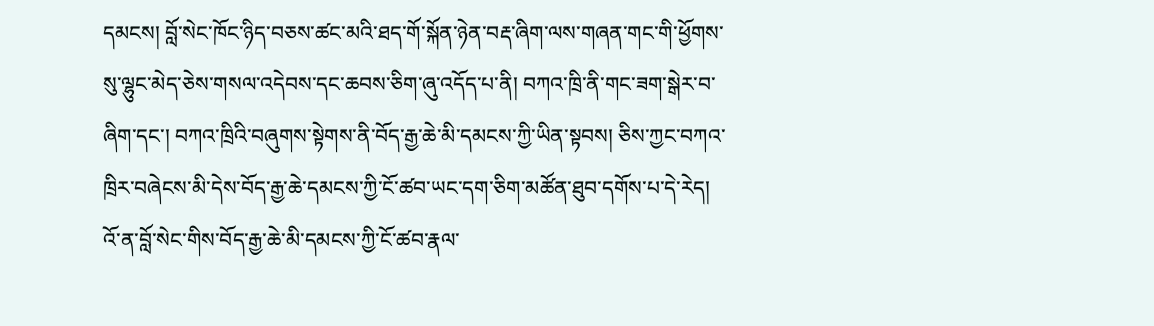དམངས། བློ་སེང་ཁོང་ཉིད་བཅས་ཚང་མའི་ཐད་གོ་སྐོན་ཉེན་བརྡ་ཞིག་ལས་གཞན་གང་གི་ཕྱོགས་སུ་ལྷུང་མེད་ཅེས་གསལ་འདེབས་དང་ཆབས་ཅིག་ཞུ་འདོད་པ་ནི། བཀའ་ཁྲི་ནི་གང་ཟག་སྒེར་བ་ཞིག་དང་། བཀའ་ཁྲིའི་བཞུགས་སྟེགས་ནི་བོད་རྒྱ་ཆེ་མི་དམངས་ཀྱི་ཡིན་སྟབས། ཅིས་ཀྱང་བཀའ་ཁྲིར་བཞེངས་མི་དེས་བོད་རྒྱ་ཆེ་དམངས་ཀྱི་ངོ་ཚབ་ཡང་དག་ཅིག་མཚོན་ཐུབ་དགོས་པ་དེ་རེད།
འོ་ན་བློ་སེང་གིས་བོད་རྒྱ་ཆེ་མི་དམངས་ཀྱི་ངོ་ཚབ་རྣལ་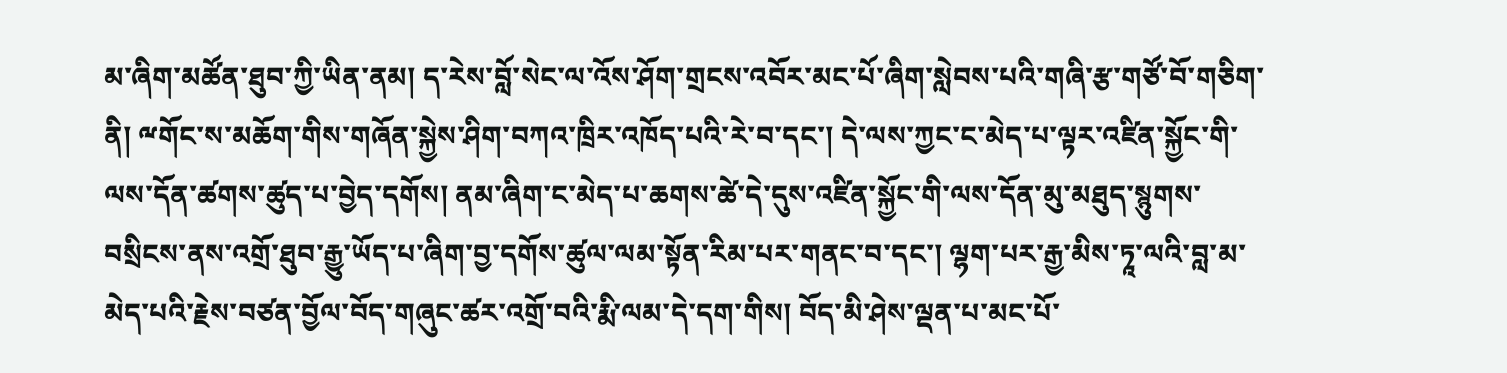མ་ཞིག་མཚོན་ཐུབ་ཀྱི་ཡིན་ནམ། ད་རེས་བློ་སེང་ལ་འོས་ཤོག་གྲངས་འབོར་མང་པོ་ཞིག་སླེབས་པའི་གཞི་རྩ་གཙོ་བོ་གཅིག་ནི། ྋགོང་ས་མཆོག་གིས་གཞོན་སྐྱེས་ཤིག་བཀའ་ཁྲིར་འཁོད་པའི་རེ་བ་དང་། དེ་ལས་ཀྱང་ང་མེད་པ་ལྟར་འཛིན་སྐྱོང་གི་ལས་དོན་ཚགས་ཚུད་པ་བྱེད་དགོས། ནམ་ཞིག་ང་མེད་པ་ཆགས་ཚེ་དེ་དུས་འཛིན་སྐྱོང་གི་ལས་དོན་མུ་མཐུད་སྙུགས་བསྲིངས་ནས་འགྲོ་ཐུབ་རྒྱུ་ཡོད་པ་ཞིག་བྱ་དགོས་ཚུལ་ལམ་སྟོན་རིམ་པར་གནང་བ་དང་། ལྷག་པར་རྒྱ་མིས་ཏཱ་ལའི་བླ་མ་མེད་པའི་རྗེས་བཙན་བྱོལ་བོད་གཞུང་ཚར་འགྲོ་བའི་རྨི་ལམ་དེ་དག་གིས། བོད་མི་ཤེས་ལྡན་པ་མང་པོ་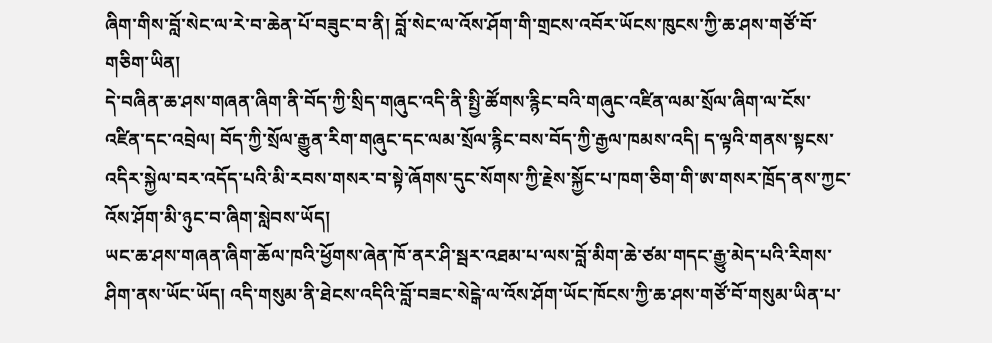ཞིག་གིས་བློ་སེང་ལ་རེ་བ་ཆེན་པོ་བཟུང་བ་ནི། བློ་སེང་ལ་འོས་ཤོག་གི་གྲངས་འབོར་ཡོངས་ཁུངས་ཀྱི་ཆ་ཤས་གཙོ་བོ་གཅིག་ཡིན།
དེ་བཞིན་ཆ་ཤས་གཞན་ཞིག་ནི་བོད་ཀྱི་སྲིད་གཞུང་འདི་ནི་སྤྱི་ཚོགས་རྙིང་བའི་གཞུང་འཛིན་ལམ་སྲོལ་ཞིག་ལ་ངོས་འཛིན་དང་འབྲེལ། བོད་ཀྱི་སྲོལ་རྒྱུན་རིག་གཞུང་དང་ལམ་སྲོལ་རྙིང་བས་བོད་ཀྱི་རྒྱལ་ཁམས་འདི། ད་ལྟའི་གནས་སྟངས་འདིར་སྐྱེལ་བར་འདོད་པའི་མི་རབས་གསར་བ་སྟེ་ཞོགས་དུང་སོགས་ཀྱི་རྗེས་སྐྱོང་པ་ཁག་ཅིག་གི་ཨ་གསར་ཁྲོད་ནས་ཀྱང་འོས་ཤོག་མི་ཉུང་བ་ཞིག་སླེབས་ཡོད།
ཡང་ཆ་ཤས་གཞན་ཞིག་ཆོལ་ཁའི་ཕྱོགས་ཞེན་ཁོ་ནར་ཤི་སྦར་འཐམ་པ་ལས་བློ་མིག་ཆེ་ཙམ་གདང་རྒྱུ་མེད་པའི་རིགས་ཤིག་ནས་ཡོང་ཡོད། འདི་གསུམ་ནི་ཐེངས་འདིའི་བློ་བཟང་སེངྒེ་ལ་འོས་ཤོག་ཡོང་ཁོངས་ཀྱི་ཆ་ཤས་གཙོ་བོ་གསུམ་ཡིན་པ་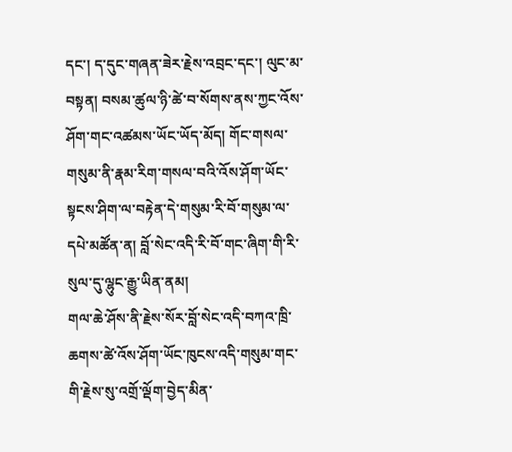དང་། ད་དུང་གཞན་ཟེར་རྗེས་འབྲང་དང་། ལུང་མ་བསྟན། བསམ་ཚུལ་ཉི་ཚེ་བ་སོགས་ནས་ཀྱང་འོས་ཤོག་གང་འཚམས་ཡོང་ཡོད་མོད། གོང་གསལ་གསུམ་ནི་རྣམ་རིག་གསལ་བའི་འོས་ཤོག་ཡོང་སྟངས་ཤིག་ལ་བརྟེན་དེ་གསུམ་རི་བོ་གསུམ་ལ་དཔེ་མཚོན་ན། བློ་སེང་འདི་རི་བོ་གང་ཞིག་གི་རི་སུལ་དུ་ལྷུང་རྒྱུ་ཡིན་ནམ།
གལ་ཆེ་ཤོས་ནི་རྗེས་སོར་བློ་སེང་འདི་བཀའ་ཁྲི་ཆགས་ཚེ་འོས་ཤོག་ཡོང་ཁུངས་འདི་གསུམ་གང་གི་རྗེས་སུ་འགྲོ་ལྡོག་བྱེད་མིན་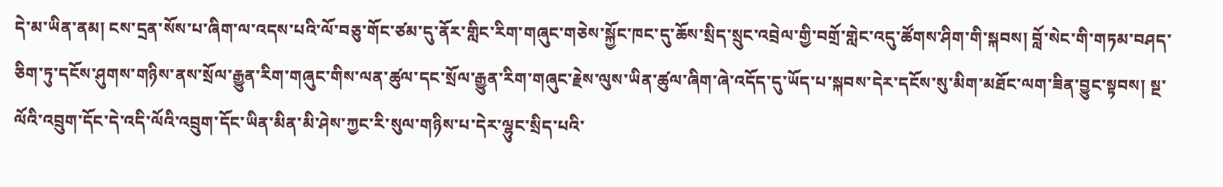དེ་མ་ཡིན་ནམ། ངས་དྲན་སོས་པ་ཞིག་ལ་འདས་པའི་ལོ་བཅུ་གོང་ཙམ་དུ་ནོར་གླིང་རིག་གཞུང་གཅེས་སྐྱོང་ཁང་དུ་ཆོས་སྲིད་སྲུང་འབྲེལ་གྱི་བགྲོ་གླེང་འདུ་ཚོགས་ཤིག་གི་སྐབས། བློ་སེང་གི་གཏམ་བཤད་ཅིག་ཏུ་དངོས་ཤུགས་གཉིས་ནས་སྲོལ་རྒྱུན་རིག་གཞུང་གིས་ལན་ཚུལ་དང་སྲོལ་རྒྱུན་རིག་གཞུང་རྗེས་ལུས་ཡིན་ཚུལ་ཞིག་ཞེ་འདོད་དུ་ཡོད་པ་སྐབས་དེར་དངོས་སུ་མིག་མཐོང་ལག་ཟིན་བྱུང་སྟབས། སྔ་ལོའི་འབྲུག་དོང་དེ་འདི་ལོའི་འབྲུག་དོང་ཡིན་མིན་མི་ཤེས་ཀྱང་རི་སུལ་གཉིས་པ་དེར་ལྷུང་སྲིད་པའི་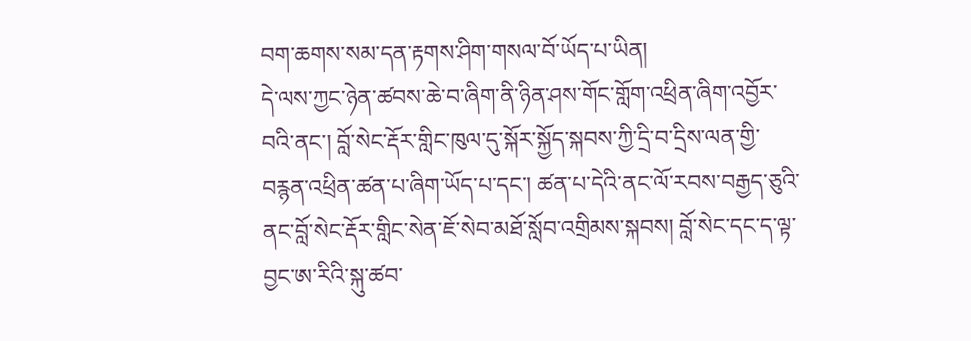བག་ཆགས་སམ་དན་རྟགས་ཤིག་གསལ་བོ་ཡོད་པ་ཡིན།
དེ་ལས་ཀྱང་ཉེན་ཚབས་ཆེ་བ་ཞིག་ནི་ཉིན་ཤས་གོང་གློག་འཕྲིན་ཞིག་འབྱོར་བའི་ནང་། བློ་སེང་རྡོར་གླིང་ཁུལ་དུ་སྐོར་སྐྱོད་སྐབས་ཀྱི་དྲི་བ་དྲིས་ལན་གྱི་བརྙན་འཕྲིན་ཚན་པ་ཞིག་ཡོད་པ་དང་། ཚན་པ་དེའི་ནང་ལོ་རབས་བརྒྱད་ཅུའི་ནང་བློ་སེང་རྡོར་གླིང་སེན་ཇོ་སེབ་མཐོ་སློབ་འགྲིམས་སྐབས། བློ་སེང་དང་ད་ལྟ་བྱང་ཨ་རིའི་སྐུ་ཚབ་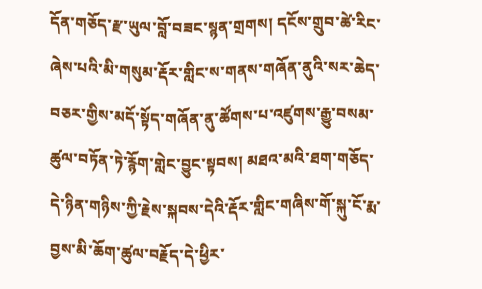དོན་གཅོད་རྫ་ཡུལ་བློ་བཟང་སྙན་གྲགས། དངོས་གྲུབ་ཚེ་རིང་ཞེས་པའི་མི་གསུམ་རྡོར་གླིང་ས་གནས་གཞོན་ནུའི་སར་ཆེད་བཅར་གྱིས་མདོ་སྟོད་གཞོན་ནུ་ཚོགས་པ་འཛུགས་རྒྱུ་བསམ་ཚུལ་བཏོན་ཏེ་རྙོག་གླེང་བྱུང་སྟབས། མཐའ་མའི་ཐག་གཅོད་དེ་ཉིན་གཉིས་ཀྱི་རྗེས་སྐབས་དེའི་རྡོར་གླིང་གཞིས་གོ་སྐུ་ངོ་རྨ་བྱས་མི་ཆོག་ཚུལ་བརྗོད་དེ་ཕྱིར་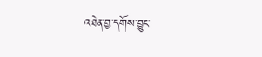འཐེན་བྱ་དགོས་བྱུང་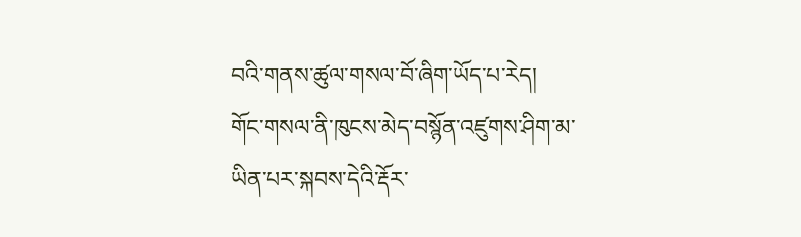བའི་གནས་ཚུལ་གསལ་བོ་ཞིག་ཡོད་པ་རེད།
གོང་གསལ་ནི་ཁུངས་མེད་བསྙོན་འཛུགས་ཤིག་མ་ཡིན་པར་སྐབས་དེའི་རྡོར་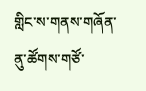གླིང་ས་གནས་གཞོན་ནུ་ཚོགས་གཙོ་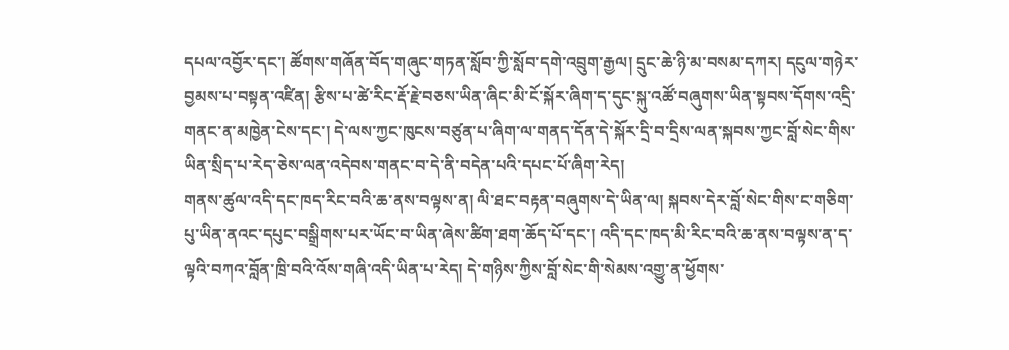དཔལ་འབྱོར་དང་། ཚོགས་གཞོན་བོད་གཞུང་གཏན་སློབ་ཀྱི་སློབ་དགེ་འབྲུག་རྒྱལ། དྲུང་ཆེ་ཉི་མ་བསམ་དཀར། དངུལ་གཉེར་བྱམས་པ་བསྟན་འཛིན། རྩིས་པ་ཚེ་རིང་རྡོ་རྗེ་བཅས་ཡིན་ཞིང་མི་ངོ་སྐོར་ཞིག་ད་དུང་སྐུ་འཚོ་བཞུགས་ཡིན་སྟབས་དོགས་འདྲི་གནང་ན་མཁྱེན་ངེས་དང་། དེ་ལས་ཀྱང་ཁུངས་བཙུན་པ་ཞིག་ལ་གནད་དོན་དེ་སྐོར་དྲི་བ་དྲིས་ལན་སྐབས་ཀྱང་བློ་སེང་གིས་ཡིན་སྲིད་པ་རེད་ཅེས་ལན་འདེབས་གནང་བ་དེ་ནི་བདེན་པའི་དཔང་པོ་ཞིག་རེད།
གནས་ཚུལ་འདི་དང་ཁད་རིང་བའི་ཆ་ནས་བལྟས་ན། ལི་ཐང་བརྟན་བཞུགས་དེ་ཡིན་ལ། སྐབས་དེར་བློ་སེང་གིས་ང་གཅིག་པུ་ཡིན་ནའང་དཔུང་བསྒྲིགས་པར་ཡོང་བ་ཡིན་ཞེས་ཚིག་ཐག་ཆོད་པོ་དང་། འདི་དང་ཁད་མི་རིང་བའི་ཆ་ནས་བལྟས་ན་ད་ལྟའི་བཀའ་བློན་ཁྲི་བའི་འོས་གཞི་འདི་ཡིན་པ་རེད། དེ་གཉིས་ཀྱིས་བློ་སེང་གི་སེམས་འགྱུ་ན་ཕྱོགས་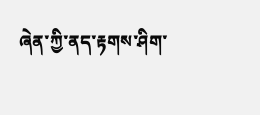ཞེན་ཀྱི་ནད་རྟགས་ཤིག་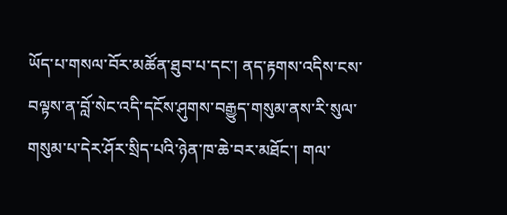ཡོད་པ་གསལ་བོར་མཚོན་ཐུབ་པ་དང་། ནད་རྟགས་འདིས་ངས་བལྟས་ན་བློ་སེང་འདི་དངོས་ཤུགས་བརྒྱུད་གསུམ་ནས་རི་སུལ་གསུམ་པ་དེར་ཤོར་སྲིད་པའི་ཉེན་ཁ་ཆེ་བར་མཐོང་། གལ་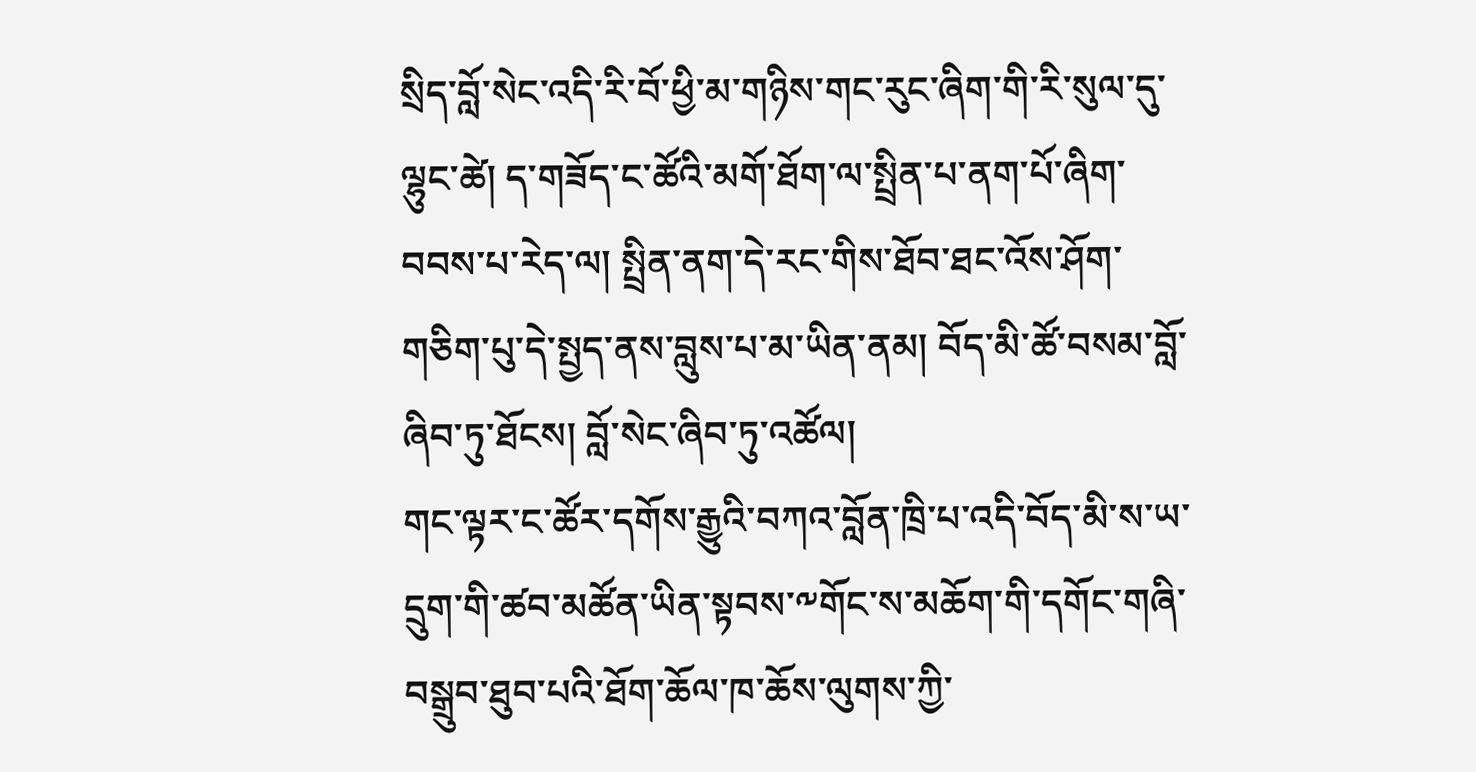སྲིད་བློ་སེང་འདི་རི་བོ་ཕྱི་མ་གཉིས་གང་རུང་ཞིག་གི་རི་སུལ་དུ་ལྷུང་ཚེ། ད་གཟོད་ང་ཚོའི་མགོ་ཐོག་ལ་སྤྲིན་པ་ནག་པོ་ཞིག་བབས་པ་རེད་ལ། སྤྲིན་ནག་དེ་རང་གིས་ཐོབ་ཐང་འོས་ཤོག་གཅིག་པུ་དེ་སྤྱད་ནས་བླུས་པ་མ་ཡིན་ནམ། བོད་མི་ཚོ་བསམ་བློ་ཞིབ་ཏུ་ཐོངས། བློ་སེང་ཞིབ་ཏུ་འཚོལ།
གང་ལྟར་ང་ཚོར་དགོས་རྒྱུའི་བཀའ་བློན་ཁྲི་པ་འདི་བོད་མི་ས་ཡ་དྲུག་གི་ཚབ་མཚོན་ཡིན་སྟབས་༸གོང་ས་མཆོག་གི་དགོང་གཞི་བསྒྲུབ་ཐུབ་པའི་ཐོག་ཆོལ་ཁ་ཆོས་ལུགས་ཀྱི་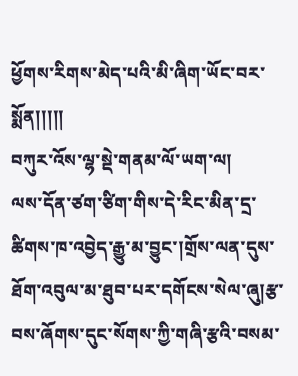ཕྱོགས་རིགས་མེད་པའི་མི་ཞིག་ཡོང་བར་སྨོན།།།།།
བཀུར་འོས་ལྷ་སྡེ་གནམ་ལོ་ཡག་ལ།
ལས་དོན་ཙག་ཙིག་གིས་དེ་རིང་མིན་དྲ་ཚིགས་ཁ་འབྱེད་རྒྱུ་མ་བྱུང་།གྲོས་ལན་དུས་ཐོག་འབུལ་མ་ཐུབ་པར་དགོངས་སེལ་ཞུ།རྩ་བས་ཞོགས་དུང་སོགས་ཀྱི་གཞི་རྩའི་བསམ་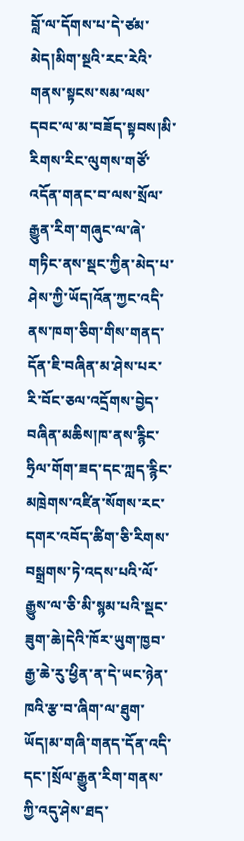བློ་ལ་དོགས་པ་དེ་ཙམ་མེད།མིག་སྔའི་རང་རེའི་གནས་སྟངས་སམ་ལས་དབང་ལ་མ་བཟོད་སྟབས།མི་རིགས་རིང་ལུགས་གཙོ་འདོན་གནང་བ་ལས་སྲོལ་རྒྱུན་རིག་གཞུང་ལ་ཞེ་གཏིང་ནས་སྡང་ཀྱིན་མེད་པ་ཤེས་ཀྱི་ཡོད།འོན་ཀྱང་འདི་ནས་ཁག་ཅིག་གིས་གནད་དོན་ཇི་བཞིན་མ་ཤེས་པར་རི་བོང་ཅལ་འདྲོགས་བྱེད་བཞིན་མཆིས།ཁ་ནས་རྙིང་ཧྲིལ་གོག་ཟད་དང་ཀླད་རྙིང་མཁྲེགས་འཛིན་སོགས་རང་དགར་འབོད་ཚིག་ཅི་རིགས་བསྒྲགས་ཏེ་འདས་པའི་ལོ་རྒྱུས་ལ་ཅི་མི་སྙམ་པའི་སྡང་ཟུག་ཆེ།དེའི་ཁོར་ཡུག་ཁྱབ་རྒྱ་ཆེ་རུ་ཕྱིན་ན་དེ་ཡང་ཉེན་ཁའི་རྩ་བ་ཞིག་ལ་ཐུག་ཡོད།མ་གཞི་གནད་དོན་འདི་དང་།སྲོལ་རྒྱུན་རིག་གནས་ཀྱི་འདུ་ཤེས་ཐད་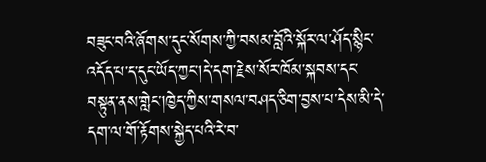བཟུང་བའི་ཞོགས་དུང་སོགས་ཀྱི་བསམ་བློའི་སྐོར་ལ་ཤོད་སྙིང་འདོད་པ་ད་དུང་ཡོད་ཀྱང་།དེ་དག་རྗེས་སོར་ཁོམ་སྐབས་དང་བསྟུན་ནས་གླེང་།ཁྱེད་ཀྱིས་གསལ་བཤད་ཅིག་བྱས་པ་དེས་མི་དེ་དག་ལ་གོ་རྟོགས་སྐྱེད་པའི་རེ་བ་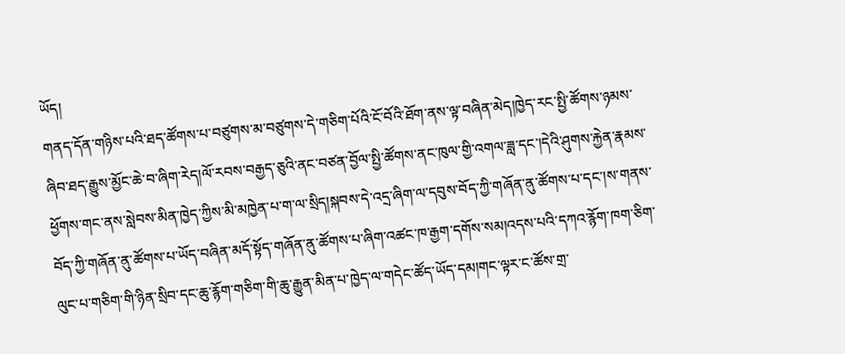ཡོད།
གནད་དོན་གཉིས་པའི་ཐད་ཚོགས་པ་བཙུགས་མ་བཙུགས་དེ་གཅིག་པོའི་ངོ་བོའི་ཐོག་ནས་ལྟ་བཞིན་མེད།ཁྱེད་རང་སྤྱི་ཚོགས་ཉམས་ཞིབ་ཐད་རྒྱུས་མྱོང་ཆེ་བ་ཞིག་རེད།ལོ་རབས་བརྒྱད་ཅུའི་ནང་བཙན་བྱོལ་སྤྱི་ཚོགས་ནང་ཁུལ་གྱི་འགལ་ཟླ་དང་།དེའི་ཤུགས་རྐྱེན་རྣམས་ཕྱོགས་གང་ནས་སླེབས་མིན་ཁྱེད་ཀྱིས་མི་མཁྱེན་པ་ག་ལ་སྲིད།སྐབས་དེ་འདྲ་ཞིག་ལ་དབུས་བོད་ཀྱི་གཞོན་ནུ་ཚོགས་པ་དང་།ས་གནས་བོད་ཀྱི་གཞོན་ནུ་ཚོགས་པ་ཡོད་བཞིན་མདོ་སྟོད་གཞོན་ནུ་ཚོགས་པ་ཞིག་འཚང་ཁ་རྒྱག་དགོས་སམ།འདས་པའི་དཀའ་རྙོག་ཁག་ཅིག་ལུང་པ་གཅིག་གི་ཉིན་སྲིབ་དང་ཆུ་རྙོག་གཅིག་གི་ཆུ་རྒྱུན་མིན་པ་ཁྱེད་ལ་གདེང་ཚོད་ཡོད་དམ།གང་ལྟར་ང་ཚོས་གྲ་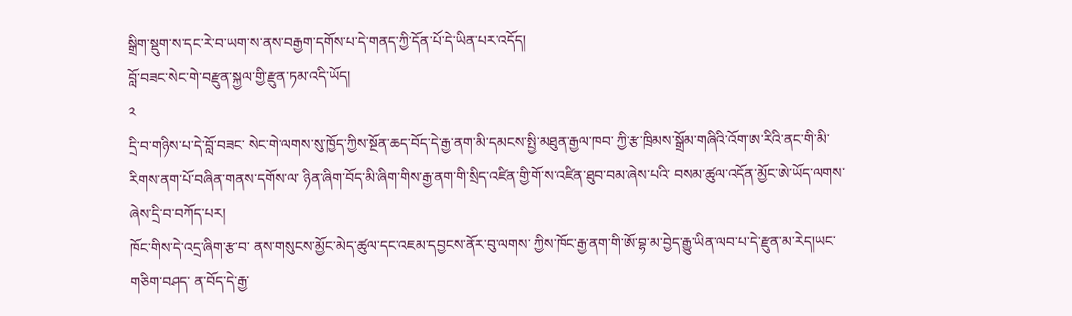སྒྲིག་སྡུག་ས་དང་རེ་བ་ཡག་ས་ནས་བརྒྱག་དགོས་པ་དེ་གནད་ཀྱི་དོན་པོ་དེ་ཡིན་པར་འདོད།
བློ་བཟང་སེང་གེ་བརྫུན་སྐྱལ་གྱི་རྫུན་ཏམ་འདི་ཡོད།
༢
དྲི་བ་གཉིས་པ་དེ་བློ་བཟང་ སེང་གེ་ལགས་སུ་ཁྱོད་ཀྱིས་སྔོན་ཆད་བོད་དེ་རྒྱ་ནག་མི་དམངས་སྤྱི་མཐུན་རྒྱལ་ཁབ་ ཀྱི་རྩ་ཁྲིམས་སྒྲོམ་གཞིའི་འོག་ཨ་རིའི་ནང་གི་མི་རིགས་ནག་པོ་བཞིན་གནས་དགོས་ལ་ ཉིན་ཞིག་བོད་མི་ཞིག་གིས་རྒྱ་ནག་གི་སྲིད་འཛིན་གྱི་གོ་ས་འཛིན་ཐུབ་བམ་ཞེས་པའི་ བསམ་ཚུལ་འདོན་མྱོང་ཨེ་ཡོད་ལགས་ཞེས་དྲི་བ་བཀོད་པར།
ཁོང་གིས་དེ་འདྲ་ཞིག་རྩ་བ་ ནས་གསུངས་མྱོང་མེད་ཚུལ་དང་འཇམ་དབྱངས་ནོར་བུ་ལགས་ ཀྱིས་ཁོང་རྒྱ་ནག་གི་ཨོ་བྷ་མ་བྱེད་རྒྱུ་ཡིན་ལབ་པ་དེ་རྫུན་མ་རེད།ཡང་གཅིག་བཤད་ ན་བོད་དེ་རྒྱ་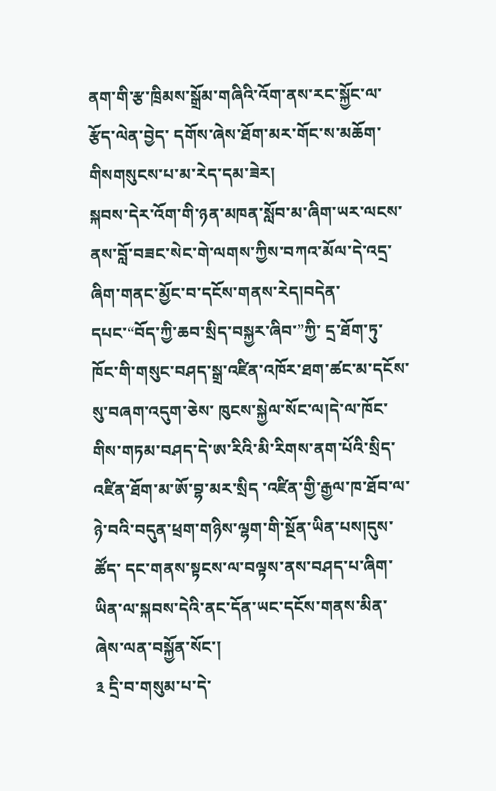ནག་གི་རྩ་ཁྲིམས་སྒྲོམ་གཞིའི་འོག་ནས་རང་སྐྱོང་ལ་རྩོད་ལེན་བྱེད་ དགོས་ཞེས་ཐོག་མར་གོང་ས་མཆོག་གིསགསུངས་པ་མ་རེད་དམ་ཟེར།
སྐབས་དེར་འོག་གི་ཉན་མཁན་སློབ་མ་ཞིག་ཡར་ལངས་ནས་བློ་བཟང་སེང་གེ་ལགས་ཀྱིས་བཀའ་མོལ་དེ་འདྲ་ཞིག་གནང་མྱོང་བ་དངོས་གནས་རེད།བདེན་དཔང་“བོད་ཀྱི་ཆབ་སྲིད་བསྐྱར་ཞིབ་”ཀྱི་ དྲ་ཐོག་ཏུ་ཁོང་གི་གསུང་བཤད་སྒྲ་འཛིན་འཁོར་ཐག་ཚང་མ་དངོས་སུ་བཞག་འདུག་ཅེས་ ཁུངས་སྐྱེལ་སོང་ལ།དེ་ལ་ཁོང་གིས་གཏམ་བཤད་དེ་ཨ་རིའི་མི་རིགས་ནག་པོའི་སྲིད་ འཛིན་ཐོག་མ་ཨོ་བྷ་མར་སྲིད ་འཛིན་གྱི་རྒྱལ་ཁ་ཐོབ་ལ་ཉེ་བའི་བདུན་ཕྲག་གཉིས་ལྷག་གི་སྔོན་ཡིན་པས།དུས་ཚོད་ དང་གནས་སྟངས་ལ་བལྟས་ནས་བཤད་པ་ཞིག་ཡིན་ལ་སྐབས་དེའི་ནང་དོན་ཡང་དངོས་གནས་མིན་ ཞེས་ལན་བསྐྱོན་སོང་།
༣ དྲི་བ་གསུམ་པ་དེ་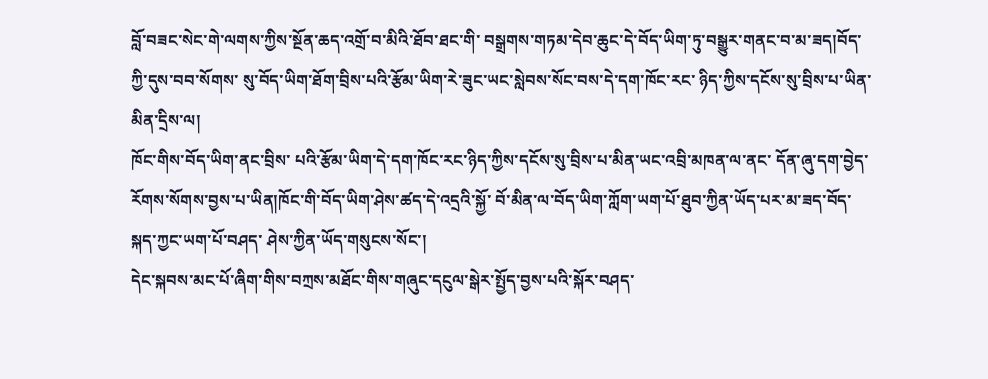བློ་བཟང་སེང་གེ་ལགས་ཀྱིས་སྔོན་ཆད་འགྲོ་བ་མིའི་ཐོབ་ཐང་གི་ བསྒྲགས་གཏམ་དེབ་ཆུང་དེ་བོད་ཡིག་ཏུ་བསྒྱུར་གནང་བ་མ་ཟད།བོད་ཀྱི་དུས་བབ་སོགས་ སུ་བོད་ཡིག་ཐོག་བྲིས་པའི་རྩོམ་ཡིག་རེ་ཟུང་ཡང་སླེབས་སོང་བས་དེ་དག་ཁོང་རང་ ཉིད་ཀྱིས་དངོས་སུ་བྲིས་པ་ཡིན་མིན་དྲིས་ལ།
ཁོང་གིས་བོད་ཡིག་ནང་བྲིས་ པའི་རྩོམ་ཡིག་དེ་དག་ཁོང་རང་ཉིད་ཀྱིས་དངོས་སུ་བྲིས་པ་མིན་ཡང་འབྲི་མཁན་ལ་ནང་ དོན་ཞུ་དག་བྱེད་རོགས་སོགས་བྱས་པ་ཡིན།ཁོང་གི་བོད་ཡིག་ཤེས་ཚད་དེ་འདྲའི་སྐྱོ་ བོ་མིན་ལ་བོད་ཡིག་ཀློག་ཡག་པོ་ཐུབ་ཀྱིན་ཡོད་པར་མ་ཟད་བོད་སྐད་ཀྱང་ཡག་པོ་བཤད་ ཤེས་ཀྱིན་ཡོད་གསུངས་སོང་།
དེང་སྐབས་མང་པོ་ཞིག་གིས་བཀྲས་མཐོང་གིས་གཞུང་དངུལ་སྒེར་སྤྱོད་བྱས་པའི་སྐོར་བཤད་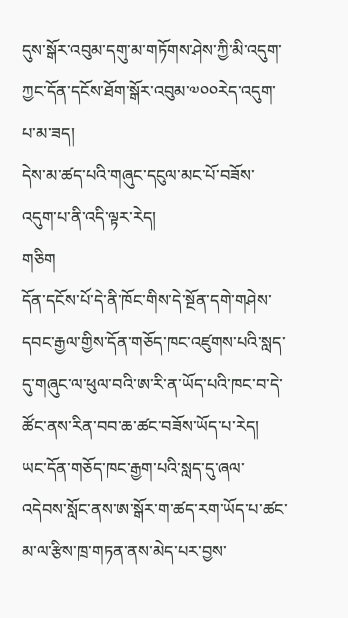དུས་སྒོར་འབུམ་དགུ་མ་གཏོགས་ཤེས་ཀྱི་མི་འདུག་ཀྱང་དོན་དངོས་ཐོག་སྒོར་འབུམ་༧༠༠རེད་འདུག་པ་མ་ཟད།
དེས་མ་ཚད་པའི་གཞུང་དངུལ་མང་པོ་བཟོས་འདུག་པ་ནི་འདི་ལྟར་རེད།
གཅིག
དོན་དངོས་པོ་དེ་ནི་ཁོང་གིས་དེ་སྔོན་དགེ་གཤེས་དབང་རྒྱལ་གྱིས་དོན་གཅོད་ཁང་འཛུགས་པའི་སླད་དུ་གཞུང་ལ་ཕུལ་བའི་ཨ་རི་ན་ཡོད་པའི་ཁང་བ་དེ་ཚོང་ནས་རིན་བབ་ཆ་ཚང་བཟོས་ཡོད་པ་རེད།
ཡང་དོན་གཅོད་ཁང་རྒྱག་པའི་སླད་དུ་ཞལ་འདེབས་སློང་ནས་ཨ་སྒོར་ག་ཚད་རག་ཡོད་པ་ཚང་མ་ལ་རྩིས་ཁྲ་གཏན་ནས་མེད་པར་བྱས་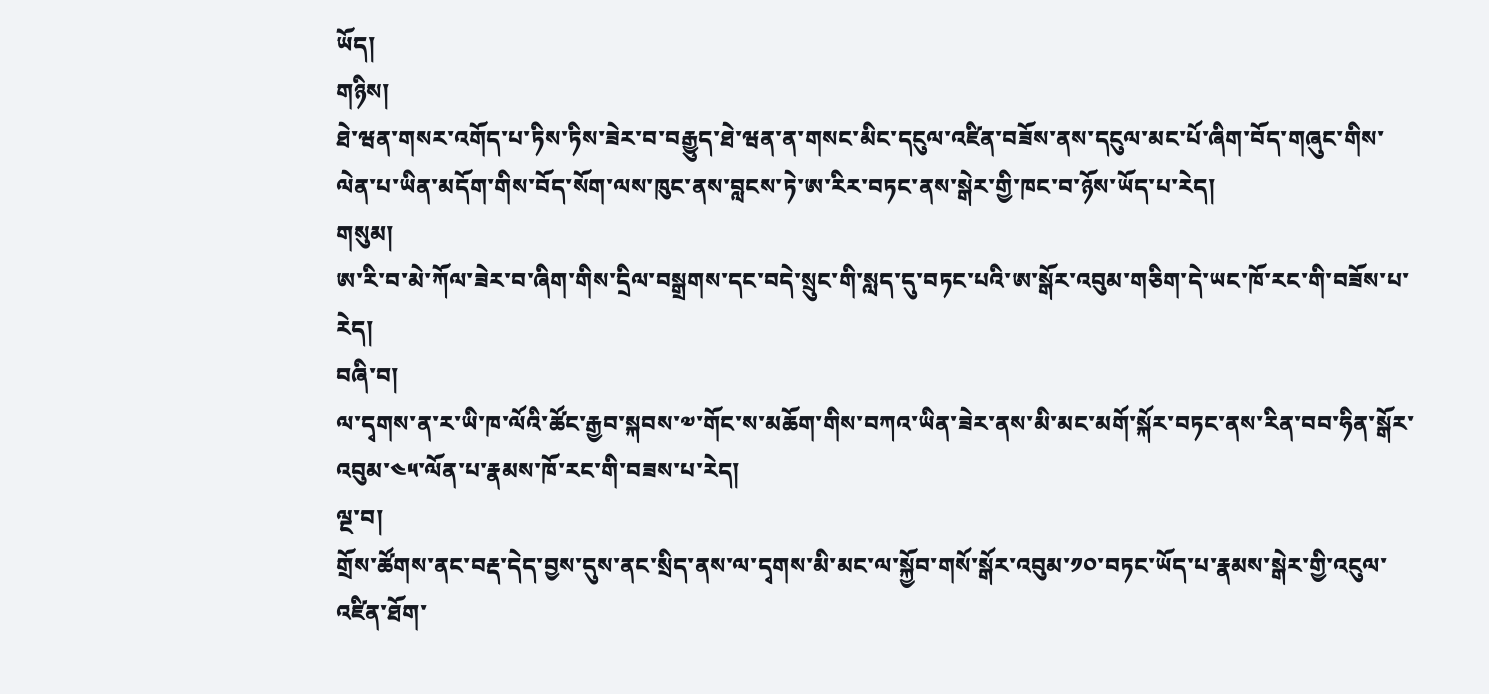ཡོད།
གཉིས།
ཐེ་ཝན་གསར་འགོད་པ་ཏིས་ཏིས་ཟེར་བ་བརྒྱུད་ཐེ་ཝན་ན་གསང་མིང་དངུལ་འཛིན་བཟོས་ནས་དངུལ་མང་པོ་ཞིག་བོད་གཞུང་གིས་ལེན་པ་ཡིན་མདོག་གིས་བོད་སོག་ལས་ཁུང་ནས་བླངས་ཏེ་ཨ་རིར་བཏང་ནས་སྒེར་གྱི་ཁང་བ་ཉོས་ཡོད་པ་རེད།
གསུམ།
ཨ་རི་བ་མེ་ཀོལ་ཟེར་བ་ཞིག་གིས་དྲིལ་བསྒྲགས་དང་བདེ་སྲུང་གི་སླད་དུ་བཏང་པའི་ཨ་སྒོར་འབུམ་གཅིག་དེ་ཡང་ཁོ་རང་གི་བཟོས་པ་རེད།
བཞི་བ།
ལ་དྭགས་ན་ར་ཡི་ཁ་ལོའི་ཚོང་རྒྱབ་སྐབས་༧་གོང་ས་མཆོག་གིས་བཀའ་ཡིན་ཟེར་ནས་མི་མང་མགོ་སྐོར་བཏང་ནས་རིན་བབ་ཧིན་སྒོར་འབུམ་༤༥་ལོན་པ་རྣམས་ཁོ་རང་གི་བཟས་པ་རེད།
ལྔ་བ།
གྲོས་ཚོགས་ནང་བརྡ་དེད་བྱས་དུས་ནང་སྲིད་ནས་ལ་དྭགས་མི་མང་ལ་སྐྱོབ་གསོ་སྒོར་འབུམ་༡༠་བཏང་ཡོད་པ་རྣམས་སྒེར་གྱི་འངུལ་འཛིན་ཐོག་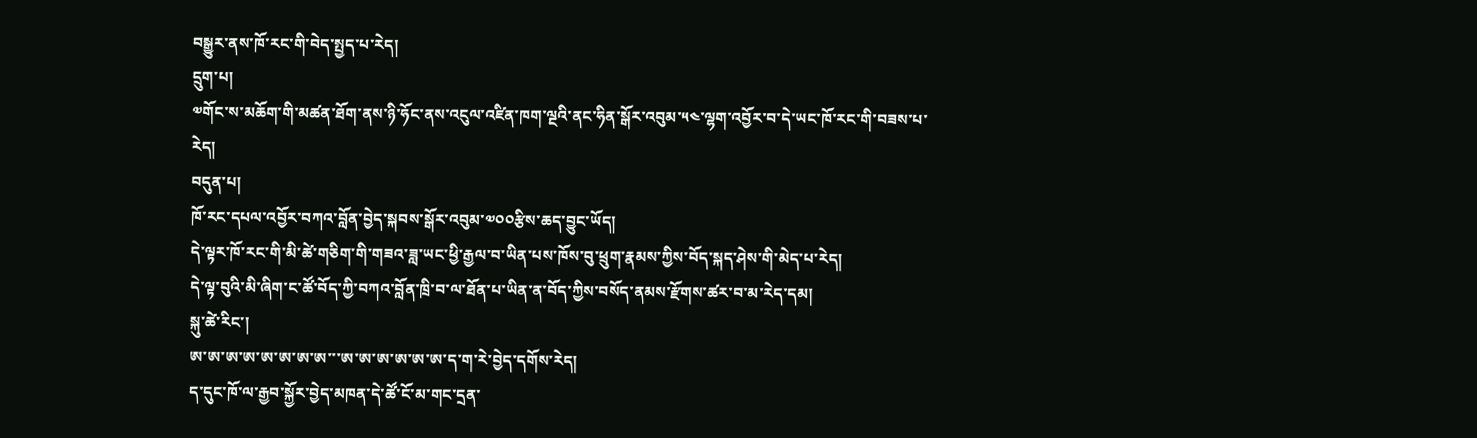བསྒྱུར་ནས་ཁོ་རང་གི་བེད་སྤྱད་པ་རེད།
དྲུག་པ།
༧གོང་ས་མཆོག་གི་མཚན་ཐོག་ནས་ཉི་ཧོང་ནས་འངུལ་འཛིན་ཁག་ལྔའི་ནང་ཧིན་སྒོར་འབུམ་༥༤་ལྷག་འབྱོར་བ་དེ་ཡང་ཁོ་རང་གི་བཟས་པ་རེད།
བདུན་པ།
ཁོ་རང་དཔལ་འབྱོར་བཀའ་བློན་བྱེད་སྐབས་སྒོར་འབུམ་༧༠༠རྩིས་ཆད་བྱུང་ཡོད།
དེ་ལྟར་ཁོ་རང་གི་མི་ཚེ་གཅིག་གི་གཟའ་ཟླ་ཡང་ཕྱི་རྒྱལ་བ་ཡིན་པས་ཁོས་བུ་ཕྲུག་རྣམས་ཀྱིས་བོད་སྐད་ཤེས་གི་མེད་པ་རེད།
དེ་ལྟ་བུའི་མི་ཞིག་ང་ཚོ་བོད་ཀྱི་བཀའ་བློན་ཁྲི་བ་ལ་ཐོན་པ་ཡིན་ན་བོད་ཀྱིས་བསོད་ནམས་རྫོགས་ཚར་བ་མ་རེད་དམ།
སྐུ་ཚེ་རིང་།
ཨ་ཨ་ཨ་ཨ་ཨ་ཨ་ཨ་ཨ་་་ཨ་ཨ་ཨ་ཨ་ཨ་ཨ་ད་ག་རེ་བྱེད་དགོས་རེད།
ད་དུང་ཁོ་ལ་རྒྱབ་སྐྱོར་བྱེད་མཁན་དེ་ཚོ་ངོ་མ་གང་དྲན་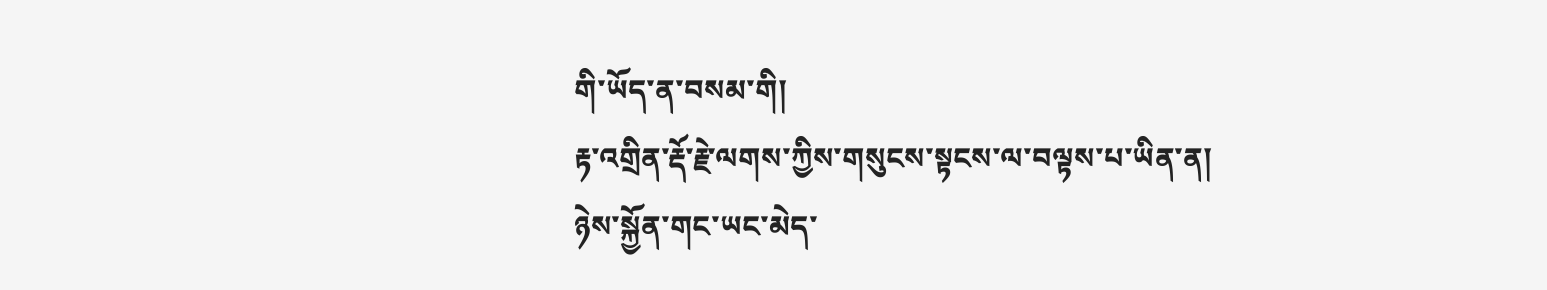གི་ཡོད་ན་བསམ་གི།
རྟ་འགྲིན་རྡོ་རྗེ་ལགས་ཀྱིས་གསུངས་སྟངས་ལ་བལྟས་པ་ཡིན་ན།
ཉེས་སྐྱོན་གང་ཡང་མེད་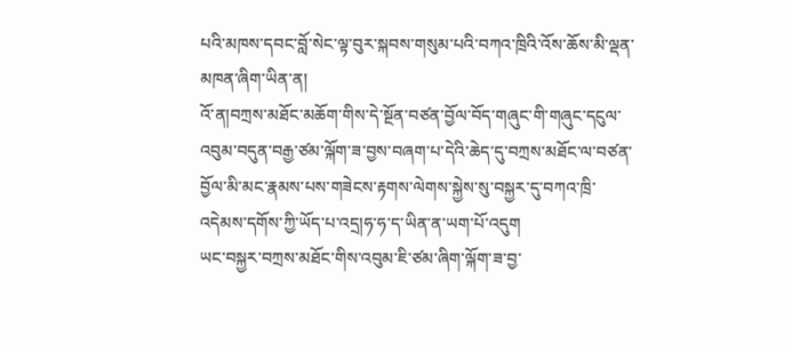པའི་མཁས་དབང་བློ་སེང་ལྟ་བུར་སྐབས་གསུམ་པའི་བཀའ་ཁྲིའི་འོས་ཆོས་མི་ལྡན་མཁན་ཞིག་ཡིན་ན།
འོ་ན།བཀྲས་མཐོང་མཆོག་གིས་དེ་སྔོན་བཙན་བྱོལ་བོད་གཞུང་གི་གཞུང་དངུལ་འབུམ་བདུན་བརྒྱ་ཙམ་ལྐོག་ཟ་བྱས་བཞག་པ་དེའི་ཆེད་དུ་བཀྲས་མཐོང་ལ་བཙན་བྱོལ་མི་མང་རྣམས་པས་གཟེངས་རྟགས་ལེགས་སྐྱེས་སུ་བསྐྱར་དུ་བཀའ་ཁྲི་འདེམས་དགོས་ཀྱི་ཡོད་པ་འདྲ།ཧ་ཧ་ད་ཡིན་ན་ཡག་པོ་འདུག
ཡང་བསྐྱར་བཀྲས་མཐོང་གིས་འབུམ་ཇི་ཙམ་ཞིག་ལྐོག་ཟ་བྱ་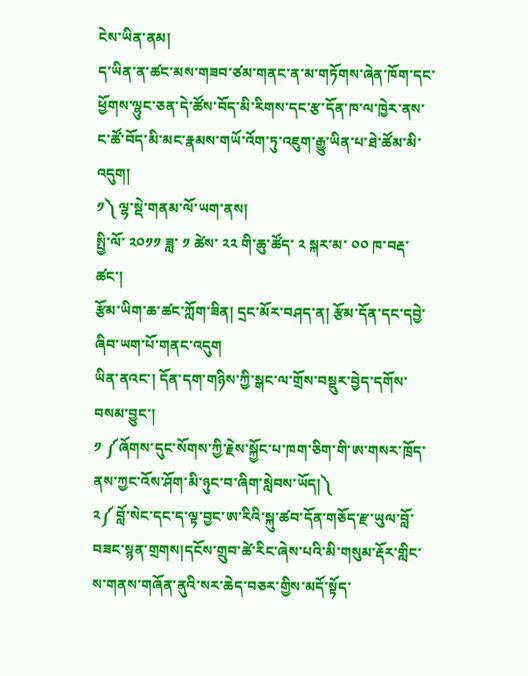ངེས་ཡིན་ནམ།
ད་ཡིན་ན་ཚང་མས་གཟབ་ཙམ་གནང་ན་མ་གཏོགས་ཞེན་ཁོག་དང་ཕྱོགས་ལྷུང་ཅན་དེ་ཚོས་བོད་མི་རིགས་དང་རྩ་དོན་ཁ་ལ་ཁྱེར་ནས་ང་ཚོ་བོད་མི་མང་རྣམས་གཡོ་འོག་ཏུ་འཇུག་རྒྱུ་ཡིན་པ་ཐེ་ཚོམ་མི་འདུག།
༡༽ ལྷ་སྡེ་གནམ་ལོ་ཡག་ནས།
སྤྱི་ལོ་ ༢༠༡༡ ཟླ་ ༡ ཚེས་ ༢༢ གི་ཆུ་ཚོད་ ༢ སྐར་མ་ ༠༠ ཁ་བརྡ་ཚང་།
རྩོམ་ཡིག་ཆ་ཚང་ཀློག་ཟིན། དྲང་མོར་བཤད་ན། རྩོམ་དོན་དང་དབྱེ་ཞིབ་ཡག་པོ་གནང་འདུག
ཡིན་ནའང་། དོན་དག་གཉིས་ཀྱི་སྒང་ལ་གྲོས་བསྡུར་བྱེད་དགོས་བསམ་བྱུང་།
༡ ༼ཞོགས་དུང་སོགས་ཀྱི་རྗེས་སྐྱོང་པ་ཁག་ཅིག་གི་ཨ་གསར་ཁྲོད་ནས་ཀྱང་འོས་ཤོག་མི་ཉུང་བ་ཞིག་སླེབས་ཡོད།༽
༢༼ བློ་སེང་དང་ད་ལྟ་བྱང་ཨ་རིའི་སྐུ་ཚབ་དོན་གཅོད་རྫ་ཡུལ་བློ་བཟང་སྙན་གྲགས།དངོས་གྲུབ་ཚེ་རིང་ཞེས་པའི་མི་གསུམ་རྡོར་གླིང་ས་གནས་གཞོན་ནུའི་སར་ཆེད་བཅར་གྱིས་མདོ་སྟོད་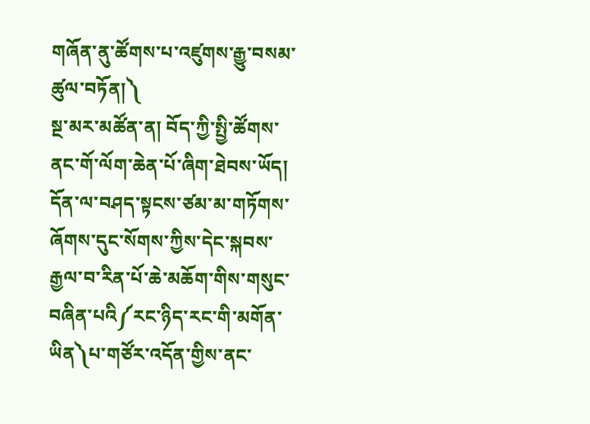གཞོན་ནུ་ཚོགས་པ་འཛུགས་རྒྱུ་བསམ་ཚུལ་བཏོན།༽
སྔ་མར་མཚོན་ན། བོད་ཀྱི་སྤྱི་ཚོགས་ནང་གོ་ལོག་ཆེན་པོ་ཞིག་ཐེབས་ཡོད། དོན་ལ་བཤད་སྟངས་ཙམ་མ་གཏོགས་ཞོགས་དུང་སོགས་ཀྱིས་དེང་སྐབས་རྒྱལ་བ་རིན་པོ་ཆེ་མཆོག་གིས་གསུང་བཞིན་པའི༼རང་ཉིད་རང་གི་མགོན་ཡིན༽པ་གཙོར་འདོན་གྱིས་ནང་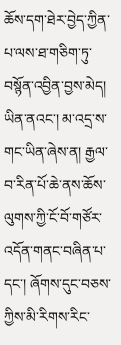ཆོས་དག་ཐེར་བྱེད་ཀྱིན་པ་ལས་ཐ་གཅིག་ཏུ་བསྙོན་འབྱིན་བྱས་མེད། ཡིན་ནའང་། མ་འདྲ་ས་གང་ཡིན་ཞེས་ན། རྒྱལ་བ་རིན་པོ་ཆེ་ནས་ཆོས་ལུགས་ཀྱི་ངོ་བོ་གཙོར་འདོན་གནང་བཞིན་པ་དང་། ཞོགས་དུང་བཅས་ཀྱིས་མི་རིགས་རིང་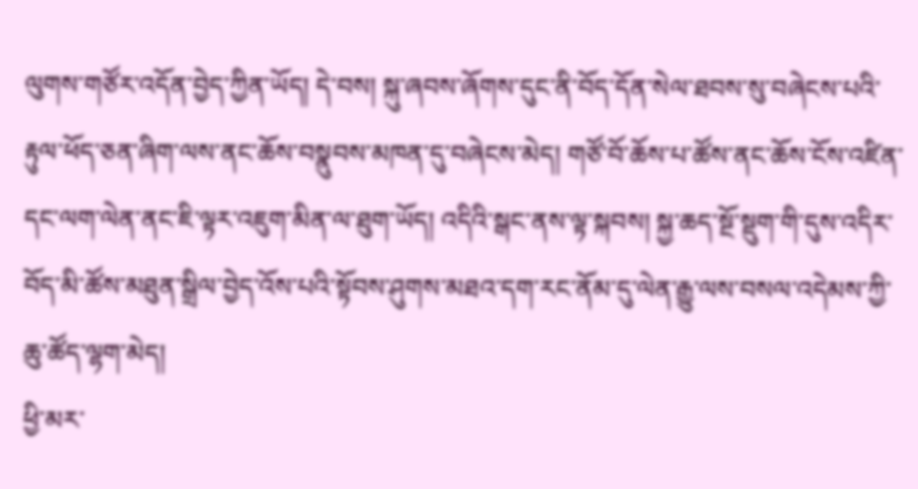ལུགས་གཙོར་འདོན་བྱེད་ཀྱིན་ཡོད། དེ་བས། སྐུ་ཞབས་ཞོགས་དུང་ནི་བོད་དོན་སེལ་ཐབས་སུ་བཞེངས་པའི་རྟུལ་ཕོད་ཅན་ཞིག་ལས་ནང་ཆོས་བསྣུབས་མཁན་དུ་བཞེངས་མེད། གཙོ་བོ་ཆོས་པ་ཚོས་ནང་ཆོས་ངོས་འཛིན་དང་ལག་ལེན་ནང་ཇི་ལྟར་འཇུག་མིན་ལ་ཐུག་ཡོད། འདིའི་སྒང་ནས་ལྟ་སྐབས། སྐྱ་ཆད་སྔོ་སྡུག་གི་དུས་འདིར་བོད་མི་ཚོས་མཐུན་སྒྲིལ་བྱེད་འོས་པའི་སྟོབས་ཤུགས་མཐའ་དག་རང་ནོམ་དུ་ལེན་རྒྱུ་ལས་བསལ་འདེམས་ཀྱི་ཆུ་ཚོད་ལྷག་མེད།
ཕྱི་མར་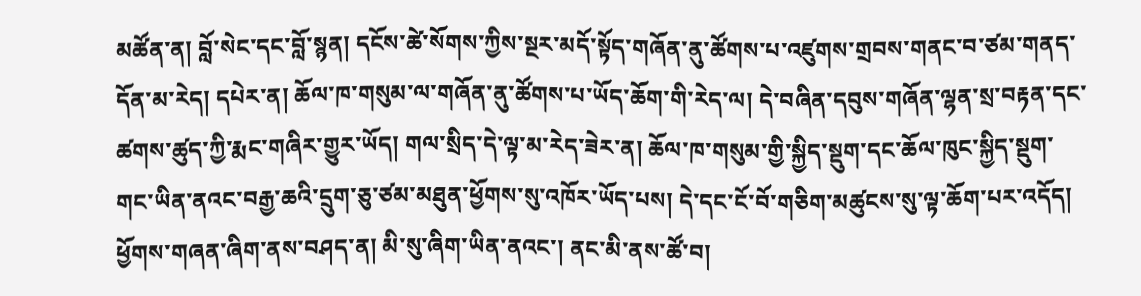མཚོན་ན། བློ་སེང་དང་བློ་སྙན། དངོས་ཚེ་སོགས་ཀྱིས་སྔར་མདོ་སྟོད་གཞོན་ནུ་ཚོགས་པ་འཛུགས་གྲབས་གནང་བ་ཙམ་གནད་དོན་མ་རེད། དཔེར་ན། ཆོལ་ཁ་གསུམ་ལ་གཞོན་ནུ་ཚོགས་པ་ཡོད་ཆོག་གི་རེད་ལ། དེ་བཞིན་དབུས་གཞོན་ལྷན་སྲ་བརྟན་དང་ཚགས་ཚུད་ཀྱི་རྨང་གཞིར་གྱུར་ཡོད། གལ་སྲིད་དེ་ལྟ་མ་རེད་ཟེར་ན། ཆོལ་ཁ་གསུམ་གྱི་སྐྱིད་སྡུག་དང་ཆོལ་ཁུང་སྐྱིད་སྡུག་གང་ཡིན་ནའང་བརྒྱ་ཆའི་དྲུག་ཅུ་ཙམ་མཐུན་ཕྱོགས་སུ་འཁོར་ཡོད་པས། དེ་དང་ངོ་བོ་གཅིག་མཚུངས་སུ་ལྟ་ཆོག་པར་འདོད། ཕྱོགས་གཞན་ཞིག་ནས་བཤད་ན། མི་སུ་ཞིག་ཡིན་ནའང་། ནང་མི་ནས་ཚོ་བ།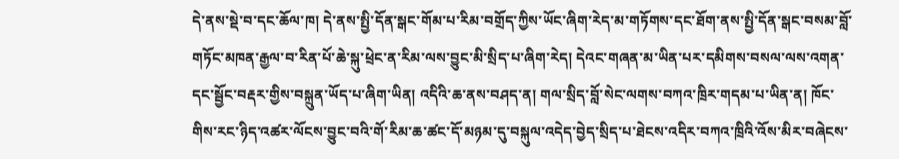དེ་ནས་སྡེ་བ་དང་ཆོལ་ཁ། དེ་ནས་སྤྱི་དོན་སྒང་གོམ་པ་རིམ་བགྲོད་ཀྱིས་ཡོང་ཞིག་རེད་མ་གཏོགས་དང་ཐོག་ནས་སྤྱི་དོན་སྒང་བསམ་བློ་གཏོང་མཁན་རྒྱལ་བ་རིན་པོ་ཆེ་སྐུ་ཕྲེང་ན་རིམ་ལས་བྱུང་མི་སྲིད་པ་ཞིག་རེད། དེའང་གཞན་མ་ཡིན་པར་དམིགས་བསལ་ལས་འགན་དང་སྦྱོང་བརྡར་གྱིས་བསྐྲུན་ཡོད་པ་ཞིག་ཡིན། འདིའི་ཆ་ནས་བཤད་ན། གལ་སྲིད་བློ་སེང་ལགས་བཀའ་ཁྲིར་གདམ་པ་ཡིན་ན། ཁོང་གིས་རང་ཉིད་འཚར་ལོངས་བྱུང་བའི་གོ་རིམ་ཆ་ཚང་དོ་མཉམ་དུ་བསྐུལ་འདེད་བྱེད་སྲིད་པ་ཐེངས་འདིར་བཀའ་ཁྲིའི་འོས་མིར་བཞེངས་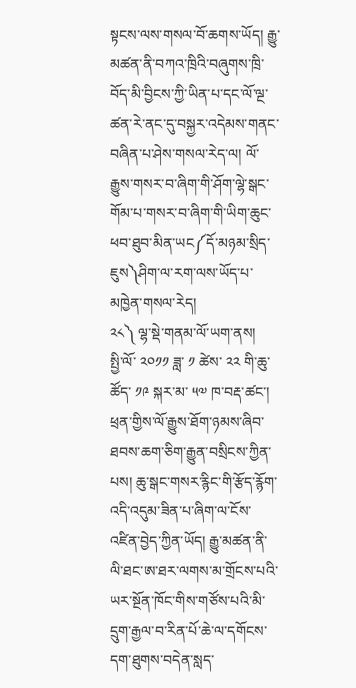སྟངས་ལས་གསལ་བོ་ཆགས་ཡོད། རྒྱུ་མཚན་ནི་བཀའ་ཁྲིའི་བཞུགས་ཁྲི་བོད་མི་བྱིངས་ཀྱི་ཡིན་པ་དང་ལོ་ལྔ་ཚན་རེ་ནང་དུ་བསྐྱར་འདེམས་གནང་བཞིན་པ་ཤེས་གསལ་རེད་ལ། ལོ་རྒྱུས་གསར་བ་ཞིག་གི་ཤོག་ལྷེ་སྒང་གོམ་པ་གསར་བ་ཞིག་གི་ཡིག་ཆུང་ཕབ་ཐུབ་མིན་ཡང༼དོ་མཉམ་སྲིད་ཇུས༽ཤིག་ལ་རག་ལས་ཡོད་པ་མཁྱེན་གསལ་རེད།
༢༨༽ ལྷ་སྡེ་གནམ་ལོ་ཡག་ནས།
སྤྱི་ལོ་ ༢༠༡༡ ཟླ་ ༡ ཚེས་ ༢༢ གི་ཆུ་ཚོད་ ༡༩ སྐར་མ་ ༥༧ ཁ་བརྡ་ཚང་།
ཕྲན་གྱིས་ལོ་རྒྱུས་ཐོག་ཉམས་ཞིབ་ཐབས་ཆག་ཅིག་རྒྱུན་བསྲིངས་ཀྱིན་པས། ཆུ་སྒང་གསར་རྙིང་གི་རྩོད་རྙོག་འདི་འདུམ་ཟིན་པ་ཞིག་ལ་ངོས་འཛིན་བྱེད་ཀྱིན་ཡོད། རྒྱུ་མཚན་ནི་ལི་ཐང་ཨ་ཐར་ལགས་མ་གྲོངས་པའི་ཡར་སྔོན་ཁོང་གིས་གཙོས་པའི་མི་དྲུག་རྒྱལ་བ་རིན་པོ་ཆེ་ལ་དགོངས་དག་ཐུགས་བདེན་སླད་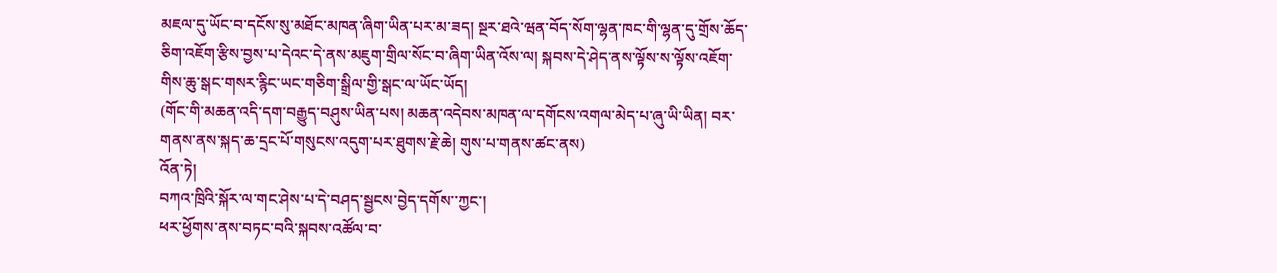མཇལ་དུ་ཡོང་བ་དངོས་སུ་མཐོང་མཁན་ཞིག་ཡིན་པར་མ་ཟད། སྔར་ཐའེ་ཝན་བོད་སོག་ལྷན་ཁང་གི་ལྷན་དུ་གྲོས་ཆོད་ཅིག་འཇོག་རྩིས་བྱས་པ་དེའང་དེ་ནས་མཇུག་གྲིལ་སོང་བ་ཞིག་ཡིན་འོས་ལ། སྐབས་དེ་ཤེད་ནས་ལྟོས་ས་ལྟོས་འཇོག་གིས་ཆུ་སྒང་གསར་རྙིང་ཡང་གཅིག་སྒྲིལ་གྱི་སྒང་ལ་ཡོང་ཡོད།
(གོང་གི་མཆན་འདི་དག་བརྒྱུད་བཤུས་ཡིན་པས། མཆན་འདེབས་མཁན་ལ་དགོངས་འགལ་མེད་པ་ཞུ་ཡི་ཡིན། བར་གནས་ནས་སྐད་ཆ་དྲང་པོ་གསུངས་འདུག་པར་ཐུགས་རྗེ་ཆེ། གུས་པ་གནས་ཚང་ནས)
འོན་ཏེ།
བཀའ་ཁྲིའི་སྐོར་ལ་གང་ཤེས་པ་དེ་བཤད་སྦྱངས་བྱེད་དགོས་་ཀྱང་།
ཕར་ཕྱོགས་ནས་བཏང་བའི་སྐབས་འཚོལ་བ་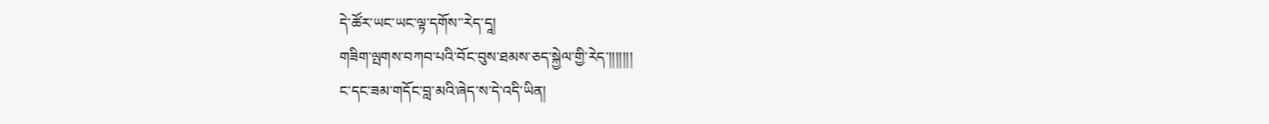དེ་ཚོར་ཡང་ཡང་ལྟ་དགོས་་རེད་དཱ།
གཟིག་ལྤགས་བཀབ་པའི་བོང་བུས་ཐམས་ཅད་སྐྱེལ་གྱི་རེད་།།།།།།།
ང་དང་ཟམ་གདོང་བླ་མའི་ཞེད་ས་དེ་འདི་ཡིན།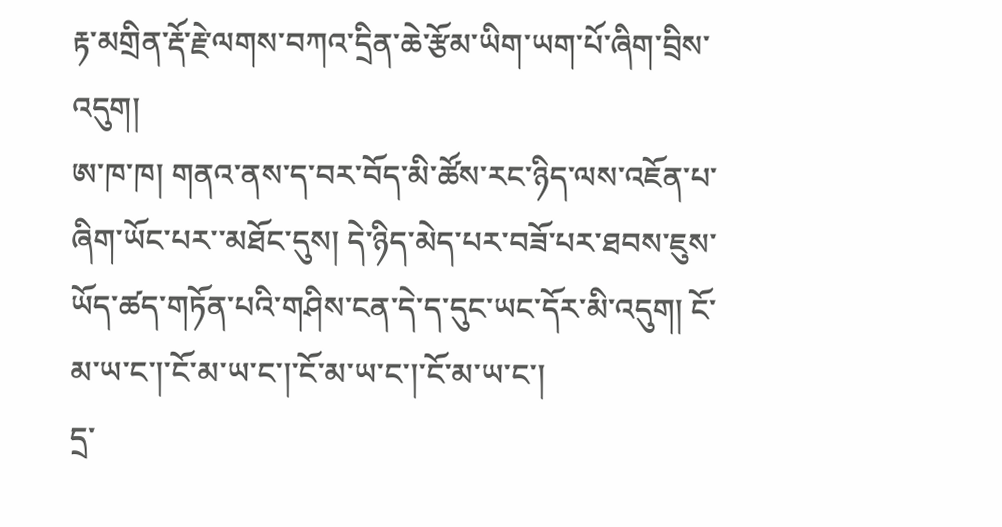རྟ་མགྲིན་རྡོ་རྗེ་ལགས་བཀའ་དྲིན་ཆེ་རྩོམ་ཡིག་ཡག་པོ་ཞིག་བྲིས་འདུག།
ཨ་ཁ་ཁ། གནའ་ནས་ད་བར་བོད་མི་ཚོས་རང་ཉིད་ལས་འཇོན་པ་ཞིག་ཡོང་པར་་མཐོང་དུས། དེ་ཉིད་མེད་པར་བཟོ་པར་ཐབས་ཇུས་ཡོད་ཚད་གཏོན་པའི་གཤིས་ངན་དེ་ད་དུང་ཡང་དོར་མི་འདུག། ངོ་མ་ཡ་ང་།་ངོ་མ་ཡ་ང་།་ངོ་མ་ཡ་ང་།་ངོ་མ་ཡ་ང་།
དྲ་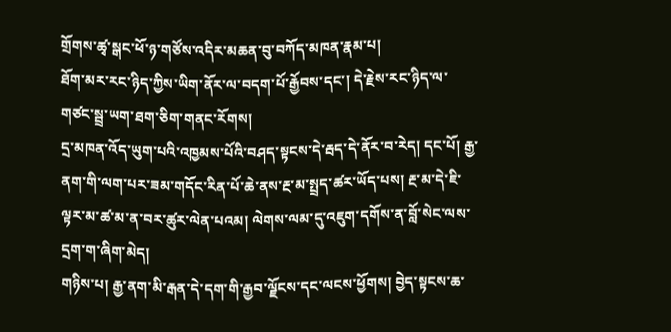གྲོགས་ཚྭ་སྒང་ཕོ་ཉ་གཙོས་འདིར་མཆན་བུ་བཀོད་མཁན་རྣམ་པ།
ཐོག་མར་རང་ཉིད་ཀྱིས་ཡིག་ནོར་ལ་བདག་པོ་རྒྱོབས་དང་། དེ་རྗེས་རང་ཉིད་ལ་གཙང་སྦྲ་ཡག་ཐག་ཅིག་གནང་རོགས།
དྲ་མཁན་འོད་ཡུག་པའི་འཁྱམས་པོའི་བཤད་སྟངས་དེ་རྦད་དེ་ནོར་བ་རེད། དང་པོ། རྒྱ་ནག་གི་ལག་པར་ཟམ་གདོང་རིན་པོ་ཆེ་ནས་རྔ་མ་སྤྲད་ཚར་ཡོད་པས། རྔ་མ་དེ་ཇི་ལྟར་མ་ཚ་མ་ན་བར་ཚུར་ལེན་པའམ། ལེགས་ལམ་དུ་འཇུག་དགོས་ན་བློ་སེང་ལས་དྲག་ག་ཞིག་མེད།
གཉིས་པ། རྒྱ་ནག་མི་རྒན་དེ་དག་གི་རྒྱབ་ལྗོངས་དང་ལངས་ཕྱོགས། བྱེད་སྟངས་ཆ་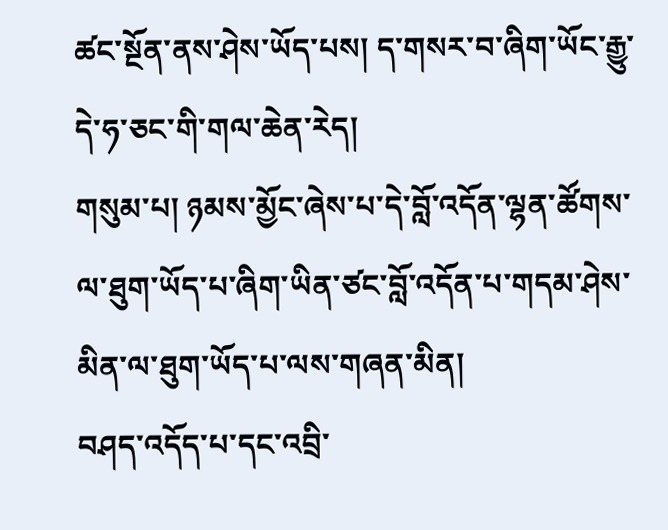ཚང་སྔོན་ནས་ཤེས་ཡོད་པས། ད་གསར་བ་ཞིག་ཡོང་རྒྱུ་དེ་ཧ་ཅང་གི་གལ་ཆེན་རེད།
གསུམ་པ། ཉམས་མྱོང་ཞེས་པ་དེ་བློ་འདོན་ལྷན་ཚོགས་ལ་ཐུག་ཡོད་པ་ཞིག་ཡིན་ཙང་བློ་འདོན་པ་གདམ་ཤེས་མིན་ལ་ཐུག་ཡོད་པ་ལས་གཞན་མིན།
བཤད་འདོད་པ་དང་འབྲི་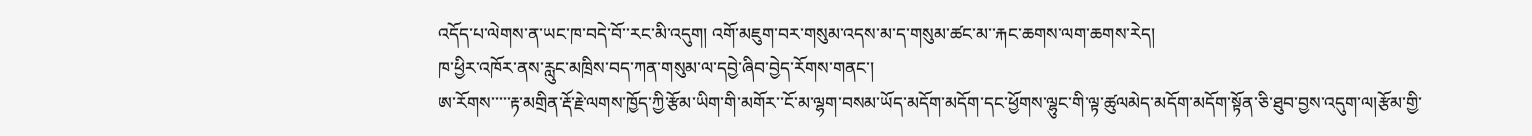འདོད་པ་ལེགས་ན་ཡང་ཁ་བདེ་བོ་་རང་མི་འདུག། འགོ་མཇུག་བར་གསུམ་འདས་མ་ད་གསུམ་ཚང་མ་་རྐང་ཆགས་ལག་ཆགས་རེད།
ཁ་ཕྱིར་འཁོར་ནས་རླུང་མཁྲིས་བད་ཀན་གསུམ་ལ་དབྱེ་ཞིབ་བྱེད་རོགས་གནང་།
ཨ་རོགས་་་་་རྟ་མགྲིན་རྡོ་རྗེ་ལགས་ཁྱོད་ཀྱི་རྩོམ་ཡིག་གི་མགོར་་ངོ་མ་ལྷག་བསམ་ཡོད་མདོག་མདོག་དང་ཕྱོགས་ལྷུང་གི་ལྟ་ཚུལམེད་མདོག་མདོག་སྟོན་ཅི་ཐུབ་བྱས་འདུག་ལ།རྩོམ་གྱི་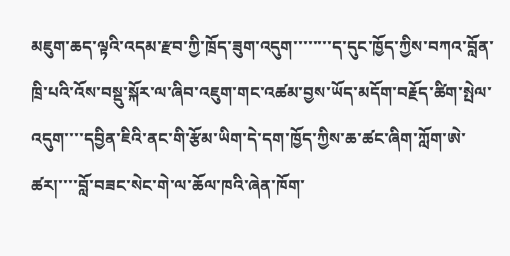མཇུག་ཆད་ལྟའི་འདམ་རྫབ་ཀྱི་ཁྲོད་ཟུག་འདུག་་་་་་་་ད་དུང་ཁྱོད་ཀྱིས་བཀའ་བློན་ཁྲི་པའི་འོས་བསྡུ་སྐོར་ལ་ཞིབ་འཇུག་གང་འཚམ་བྱས་ཡོད་མདོག་བརྗོད་ཚིག་སྤེལ་འདུག་་་་དབྱིན་ཇིའི་ནང་གི་རྩོམ་ཡིག་དེ་དག་ཁྱོད་ཀྱིས་ཆ་ཚང་ཞིག་ཀློག་ཨེ་ཚར།་་་་བློ་བཟང་སེང་གེ་ལ་ཆོལ་ཁའི་ཞེན་ཁོག་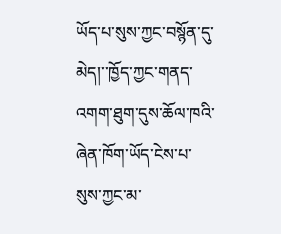ཡོད་པ་སུས་ཀྱང་བསྙོན་དུ་མེད།་་ཁྱོད་ཀྱང་གནད་འགག་ཐུག་དུས་ཆོལ་ཁའི་ཞེན་ཁོག་ཡོད་ངེས་པ་སུས་ཀྱང་མ་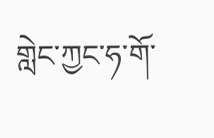གླེང་ཀྱང་ཧ་གོ་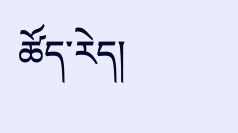ཚོད་རེད།